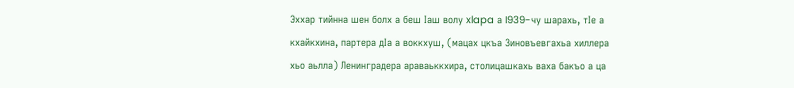Эххар тийнна шен болх а беш Iаш волу xlapa а I939-чу шарахь, тIе а кхайкхина, партера дIа а воккхуш, (мацах цкъа Зиновъевгахьа хиллера хьо аьлла) Ленинградера араваьккхира, столицашкахь ваха бакъо а ца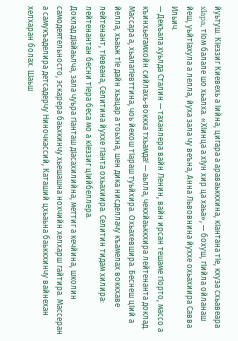йуьтуш. КIеззиг Киевехь а Iийна, цигара а араваьккхина, кIантана тIе, кхуза схьавеара xlapa, тIом балале шо хьалха. «ХIинца а хIун хир ца хаьа», — бохуш, гIийла ойланаш йеш, уьйтIахула а лелла, йуха зала чу веъна, Анна Львовнина йуххе охьахиира Савва Ильич.
— Декъала хуьлда Сталин — таханлера вайн Ленин, вайн ирсан тешаме гIорто, массо а къинхьегамхойн сийлахь-воккха тхьамда! — аьлла, чекхйаьккхира лейтенанта доклад.
Массара а, хьалагIевттина, чоь йекош тIараш туьйхира. Охьахевшира. Беснеш цIий а йелла, хьаьж тIе дайн хьацар а тоьхна, шен дика нисделлачу къамелах воккхаве лейтенант, тIевеана, Селитина йуххе гIанта охьахиира. Селитин тидам хилира: лейтенантан бесни тIера беса мо а кIеззиг цIийбеллера.
Доклад дIайаьлча, зала чуьра гIанташ дIасахилийна, меттиг а кечйина, школин самодеятельносто, эскарера баьхкинчу хьешашна нохчийн хелхарш гайтира. Массеран а самукъаделира детсадерчу Ниночкассий, Каташий цхьаьна баьккхинчу вайнехан хелхаран болах. Шаьш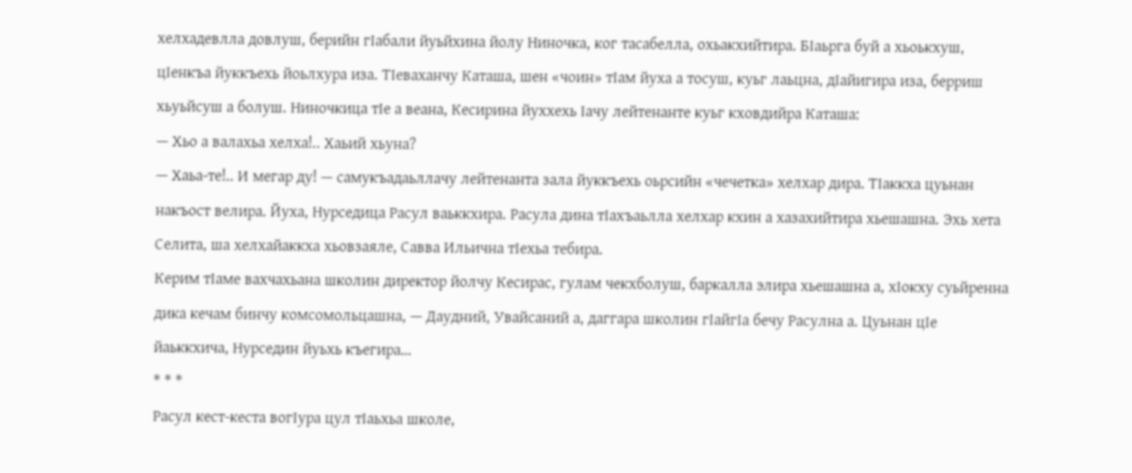хелхадевлла довлуш, берийн гIабали йуьйхина йолу Ниночка, ког тасабелла, охьакхийтира. БIаьрга буй а хьоькхуш, цIенкъа йуккъехь йоьлхура иза. ТIеваханчу Каташа, шен «чоин» тIам йуха а тосуш, куьг лаьцна, дIайигира иза, берриш хьуьйсуш а болуш. Ниночкица тIе а веана, Кесирина йуххехь Iачу лейтенанте куьг кховдийра Каташа:
— Хьо а валахьа хелха!.. Хаьий хьуна?
— Хаьа-те!.. И мегар ду! — самукъадаьллачу лейтенанта зала йуккъехь оьрсийн «чечетка» хелхар дира. ТIаккха цуьнан накъост велира. Йуха, Нурседица Расул ваьккхира. Расула дина тIахъаьлла хелхар кхин а хазахийтира хьешашна. Эхь хета Селита, ша хелхайаккха хьовзаяле, Савва Ильична тIехьа тебира.
Керим тIаме вахчахьана школин директор йолчу Кесирас, гулам чекхболуш, баркалла элира хьешашна а, хIокху суьйренна дика кечам бинчу комсомольцашна, — Даудний, Увайсаний а, даггара школин гIайгIа бечу Расулна а. Цуьнан цIе йаьккхича, Нурседин йуьхь къегира…
* * *
Расул кест-кеста вогIура цул тIаьхьа школе,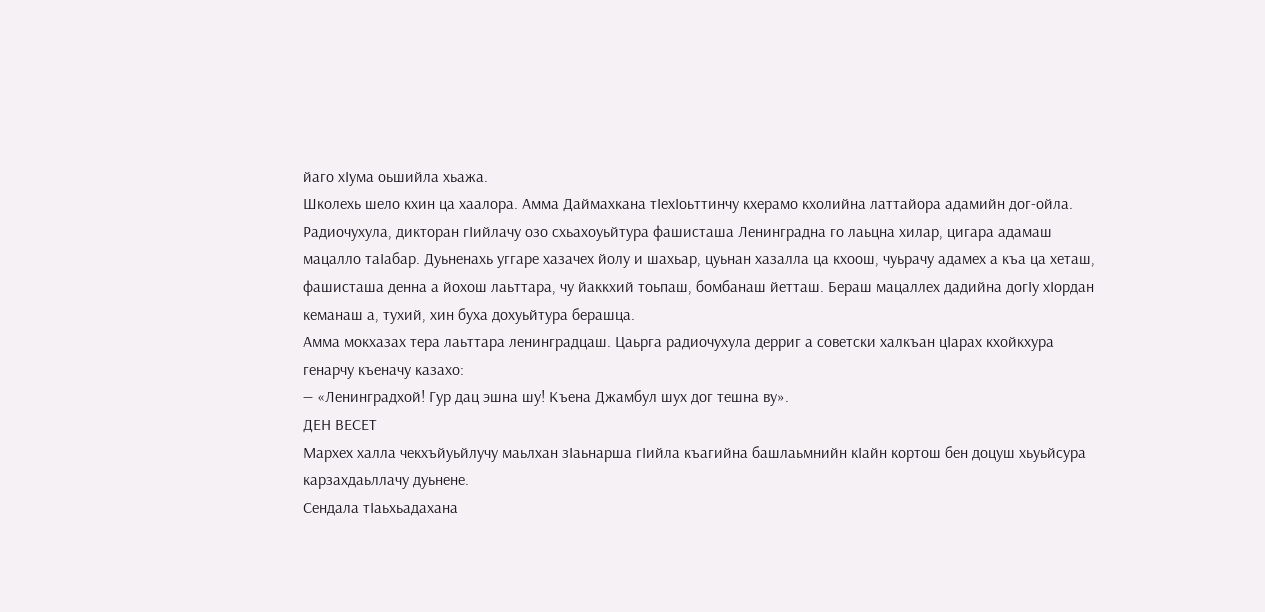йаго хIума оьшийла хьажа.
Школехь шело кхин ца хаалора. Амма Даймахкана тIехIоьттинчу кхерамо кхолийна латтайора адамийн дог-ойла.
Радиочухула, дикторан гIийлачу озо схьахоуьйтура фашисташа Ленинградна го лаьцна хилар, цигара адамаш мацалло таIабар. Дуьненахь уггаре хазачех йолу и шахьар, цуьнан хазалла ца кхоош, чуьрачу адамех а къа ца хеташ, фашисташа денна а йохош лаьттара, чу йаккхий тоьпаш, бомбанаш йетташ. Бераш мацаллех дадийна догIу хIордан кеманаш а, тухий, хин буха дохуьйтура берашца.
Амма мокхазах тера лаьттара ленинградцаш. Цаьрга радиочухула дерриг а советски халкъан цIарах кхойкхура генарчу къеначу казахо:
— «Ленинградхой! Гур дац эшна шу! Къена Джамбул шух дог тешна ву».
ДЕН ВЕСЕТ
Мархех халла чекхъйуьйлучу маьлхан зIаьнарша гIийла къагийна башлаьмнийн кIайн кортош бен доцуш хьуьйсура карзахдаьллачу дуьнене.
Сендала тIаьхьадахана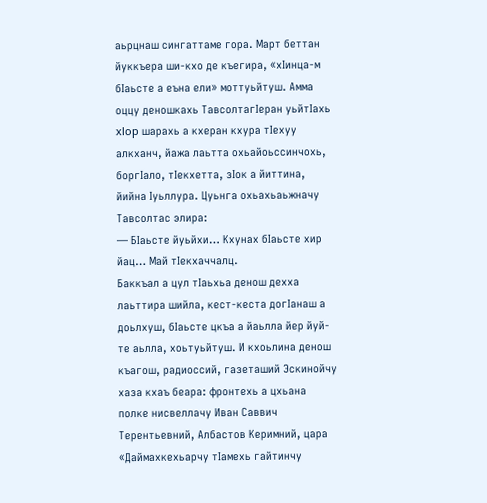аьрцнаш сингаттаме гора. Март беттан йуккъера ши-кхо де къегира, «хIинца-м бIаьсте а еъна ели» моттуьйтуш. Амма оццу деношкахь ТавсолтагIеран уьйтIахь xlop шарахь а кхеран кхура тIехуу алкханч, йажа лаьтта охьайоьссинчохь, боргIало, тIекхетта, зIок а йиттина, йийна Iуьллура. Цуьнга охьахьаьжначу Тавсолтас элира:
— БIаьсте йуьйхи… Кхунах бIаьсте хир йац… Май тIекхаччалц.
Баккъал а цул тIаьхьа денош дехха лаьттира шийла, кест-кеста догIанаш а доьлхуш, бIаьсте цкъа а йаьлла йер йуй-те аьлла, хоьтуьйтуш. И кхоьлина денош къагош, радиоссий, газеташий Эскинойчу хаза кхаъ беара: фронтехь а цхьана полке нисвеллачу Иван Саввич Терентьевний, Албастов Керимний, цара «Даймахкехьарчу тIамехь гайтинчу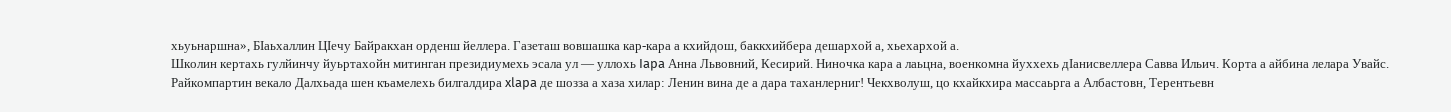хьуьнаршна», БIаьхаллин ЦIечу Байракхан орденш йеллера. Газеташ вовшашка кар-кара а кхийдош, баккхийбера дешархой а, хьехархой а.
Школин кертахь гулйинчу йуьртахойн митинган президиумехь эсала ул — уллохь Iapa Анна Львовний, Кесирий. Ниночка кара а лаьцна, военкомна йуххехь дIанисвеллера Савва Ильич. Корта а айбина лелара Увайс.
Райкомпартин векало Далхьада шен къамелехь билгалдира xlapa де шозза а хаза хилар: Ленин вина де а дара таханлерниг! Чекхволуш, цо кхайкхира массаьрга а Албастовн, Терентьевн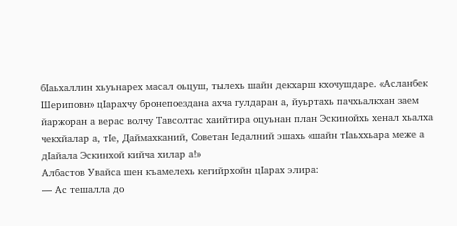бIаьхаллин хьуьнарех масал оьцуш, тылехь шайн декхарш кхочушдаре. «Асланбек Шериповн» цIарахчу бронепоездана ахча гулдаран а, йуьртахь пачхьалкхан заем йаржоран а верас волчу Тавсолтас хаийтира оцуьнан план Эскинойхь хенал хьалха чекхйалар а, тIе, Даймахканий, Советан Iедалний эшахь «шайн тIаьххьара меже а дIайала Эскинхой кийча хилар а!»
Албастов Увайса шен къамелехь кегийрхойн цIарах элира:
— Ас тешалла до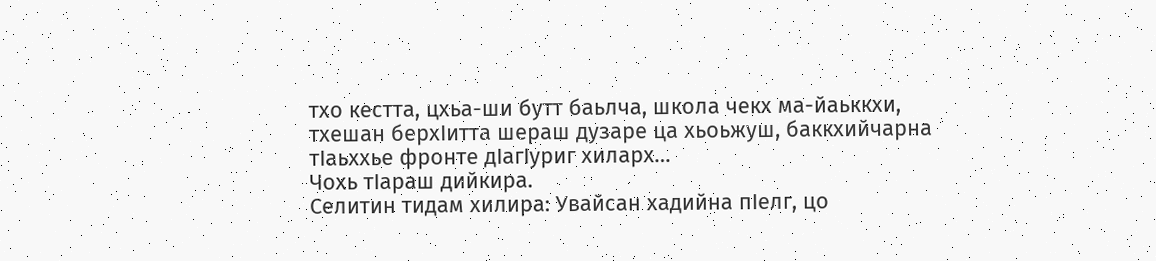тхо кестта, цхьа-ши бутт баьлча, школа чекх ма-йаьккхи, тхешан берхIитта шераш дузаре ца хьоьжуш, баккхийчарна тIаьххье фронте дIагIуриг хиларх…
Чохь тIараш дийкира.
Селитин тидам хилира: Увайсан хадийна пIелг, цо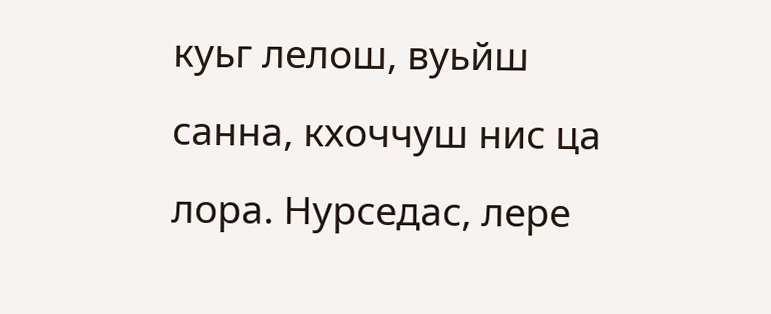куьг лелош, вуьйш санна, кхоччуш нис ца лора. Нурседас, лере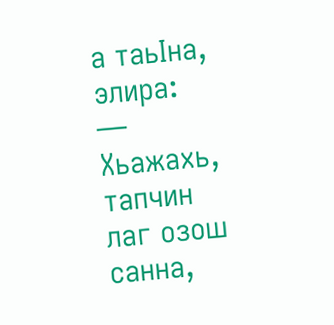а таьIна, элира:
— Хьажахь, тапчин лаг озош санна,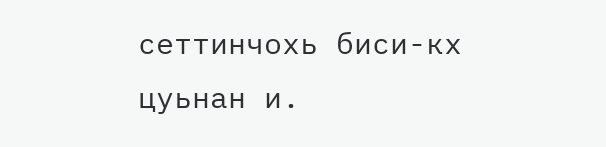сеттинчохь биси-кх цуьнан и.